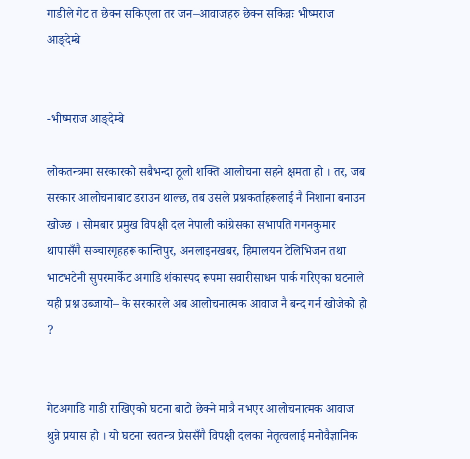गाडीले गेट त छेक्न सकिएला तर जन–आवाजहरु छेक्न सकिन्नः भीष्मराज आङ्देम्बे


-भीष्मराज आङ्देम्बे

लोकतन्त्रमा सरकारको सबैभन्दा ठूलो शक्ति आलोचना सहने क्षमता हो । तर, जब सरकार आलोचनाबाट डराउन थाल्छ, तब उसले प्रश्नकर्ताहरूलाई नै निशाना बनाउन खोज्छ । सोमबार प्रमुख विपक्षी दल नेपाली कांग्रेसका सभापति गगनकुमार थापासँगै सञ्चारगृहहरू कान्तिपुर, अनलाइनखबर, हिमालयन टेलिभिजन तथा भाटभटेनी सुपरमार्केट अगाडि शंकास्पद रूपमा सवारीसाधन पार्क गरिएका घटनाले यही प्रश्न उब्जायो– के सरकारले अब आलोचनात्मक आवाज नै बन्द गर्न खोजेको हो ?


गेटअगाडि गाडी राखिएको घटना बाटो छेक्ने मात्रै नभएर आलोचनात्मक आवाज थुन्ने प्रयास हो । यो घटना स्वतन्त्र प्रेससँगै विपक्षी दलका नेतृत्वलाई मनोवैज्ञानिक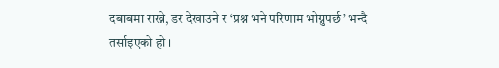दबाबमा राख्ने, डर देखाउने र ‘प्रश्न भने परिणाम भोग्नुपर्छ’ भन्दै तर्साइएको हो ।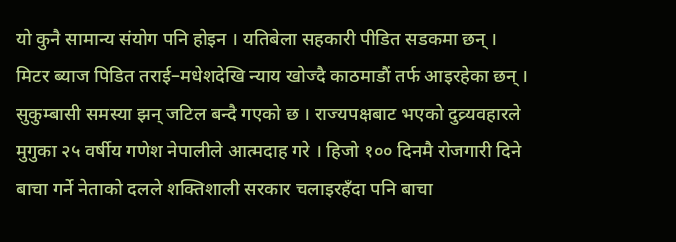यो कुनै सामान्य संयोग पनि होइन । यतिबेला सहकारी पीडित सडकमा छन् । मिटर ब्याज पिडित तराई–मधेशदेखि न्याय खोज्दै काठमाडौं तर्फ आइरहेका छन् । सुकुम्बासी समस्या झन् जटिल बन्दै गएको छ । राज्यपक्षबाट भएको दुव्र्यवहारले मुगुका २५ वर्षीय गणेश नेपालीले आत्मदाह गरे । हिजो १०० दिनमै रोजगारी दिने बाचा गर्ने नेताको दलले शक्तिशाली सरकार चलाइरहँदा पनि बाचा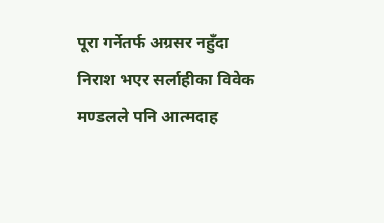पूरा गर्नेतर्फ अग्रसर नहुँदा निराश भएर सर्लाहीका विवेक मण्डलले पनि आत्मदाह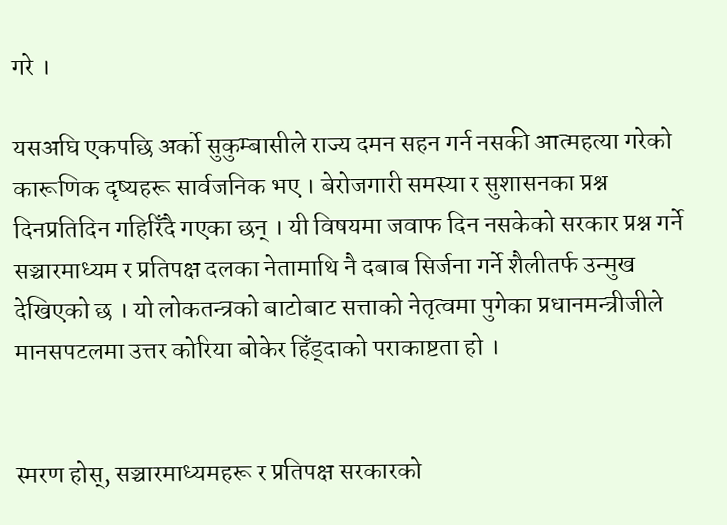गरे ।

यसअघि एकपछि अर्को सुकुम्बासीले राज्य दमन सहन गर्न नसकी आत्महत्या गरेको कारूणिक दृष्यहरू सार्वजनिक भए । बेरोजगारी समस्या र सुशासनका प्रश्न दिनप्रतिदिन गहिरिँदै गएका छन् । यी विषयमा जवाफ दिन नसकेको सरकार प्रश्न गर्ने सञ्चारमाध्यम र प्रतिपक्ष दलका नेतामाथि नै दबाब सिर्जना गर्ने शैलीतर्फ उन्मुख देखिएको छ । यो लोकतन्त्रको बाटोबाट सत्ताको नेतृत्वमा पुगेका प्रधानमन्त्रीजीले मानसपटलमा उत्तर कोरिया बोकेर हिँड्दाको पराकाष्टता हो ।


स्मरण होस्, सञ्चारमाध्यमहरू र प्रतिपक्ष सरकारको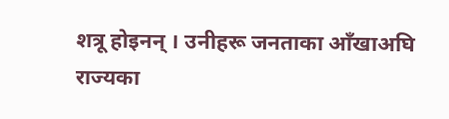शत्रू होइनन् । उनीहरू जनताका आँखाअघि राज्यका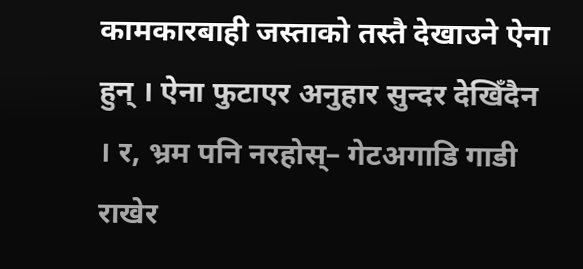कामकारबाही जस्ताको तस्तै देखाउने ऐना हुन् । ऐना फुटाएर अनुहार सुन्दर देखिँदैन । र, भ्रम पनि नरहोस्– गेटअगाडि गाडी राखेर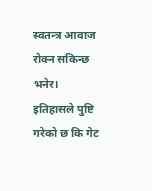स्वतन्त्र आवाज रोक्न सकिन्छ भनेर। इतिहासले पुष्टि गरेको छ कि गेट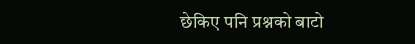छेकिए पनि प्रश्नको बाटो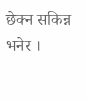छेक्न सकिन्न भनेर ।